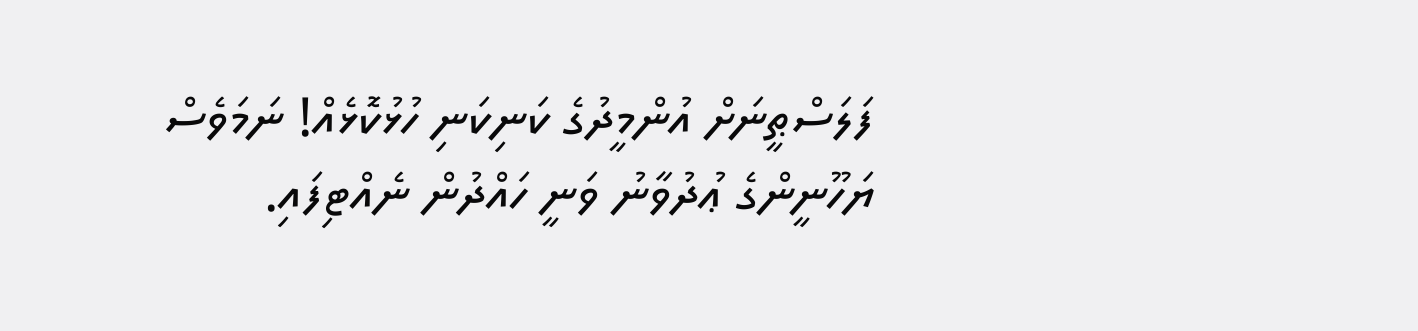ފަލަސްޠީނަށް އުންމީދުގެ ކަނިކަނި ހުޅުކޮޅެއް! ނަމަވެސް ޔަހޫނީންގެ ޢުދުވާނު ވަނީ ހައްދުން ނެއްޓިފައި.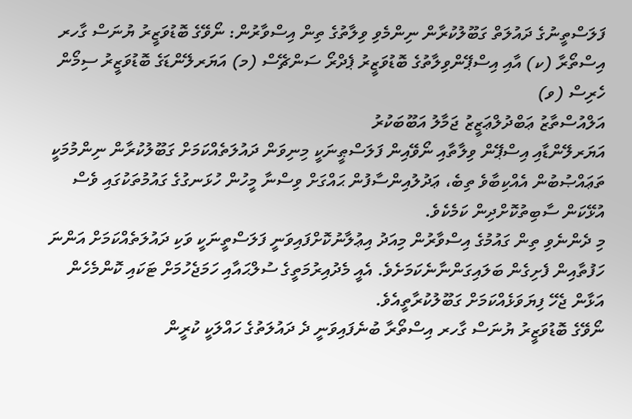ފަލަސްތީނުގެ ދައުލަތް ގަބޫލުކުރާން ނިންމެވި ވިލާތުގެ ތިން އިސްވާރުން: ނޯވޭގެ ބޮޑުވަޒީރު ޔުނަސް ގާހރ އިސްތޯރާ (ކ) އާއި އިސްޕޭންވިލާތުގެ ބޮޑުވަޒީރު ޕެދްރޯ ސަންޗޭސް (މ) އަޔަރލޭންޑަގެ ބޮޑުވަޒީރު ސިމޯން ހެރިސް (ވ)
އަލްއުސްތާޒު ޢަބްދުލްޢަޒީޒު ޖަމާލު އަބޫބަކުރު
އަޔަރލޭންޑާއި އިސްޕޭން ވިލާތާއި ނޯވޭއިން ފަލަސްޠީނަކީ މިނިވަން ދައުލަތެއްކަމަށް ގަބޫލުކުރާން ނިންމުމަކީ ތަޢައްޞުބުން އެއްކިބާވެ ތިބެ، ޢަދުލުއިންސާފުން ޙައްގަށް ވިސްނާ މީހުން ހުޅަނގުގެ ގައުމުތަކުގައި ވެސް އުޅޭކަން ސާބިތުކޮށްދިން ކަމެކެވެ.
މި ދެންނެވި ތިން ގައުމުގެ އިސްވާރުން މިއަދު އިޢުލާނުކޮށްފައިވަނީ ފަލަސްތީނަކީ ވަކި ދައުލަތެއްކަމަށް އަންނަ ހަފުތާއިން ފެށިގެން ބަލައިގަންނާނެކަމަށެވެ. އެއީ މެދުއިރުމަތީގެ ސުލްޙައާއި ހަމަޖެހުމަށް ޓަކައި ކޮންމެހެން އަޅާން ޖެހޭ ފިޔަވަޅެއްކަމަށް ގަބޫލުކުރާތީއެވެ.
ނޯވޭގެ ބޮޑުވަޒީރު ޔުނަސް ގާހރ އިސްތޯރާ ބުނެފައިވަނީ ދެ ދައުލަތުގެ ހައްލަކީ ކުރީން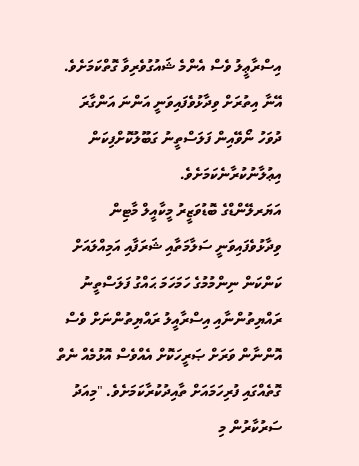އިސްރާޢީލު ވެސް އެންމެ ޝައުގުވެރިވާ ގޮތްކަމަށެވެ. އޭނާ އިތުރަށް ވިދާޅުވެފައިވަނީ އަންނަ އަންގާރަ ދުވަހު ނޯވޭއިން ފަލަސްތީނު ގަބޫލުކޮށްފިކަން އިޢުލާނުކުރާނެކަމަށެވެ.
އަޔަރލޭންޑްގެ ބޮޑުވަޒީރު މީކާއީލް މާޓިން ވިދާޅުވެފައިވަނީ ސަލާމަތާއި ޝަރަފާއި އަމިއްލައަށް ކަންކަން ނިންމުމުގެ ހަމަހަމަ ޙައްގު ފަލަސްތީނު ރައްޔިތުންނާއި އިސްރާއީލު ރައްޔިތުންނަށް ވެސް އޮންނާން ވަރަށް ޞަރީހަކޮށް އެއްވެސް އޮޅުމެއް ނެތް ގޮތެއްގައި ފުރިހަމައަށް ތާއިދުކުރާކަމަށެވެ. "މިއަދު ސަރުކާރުން މި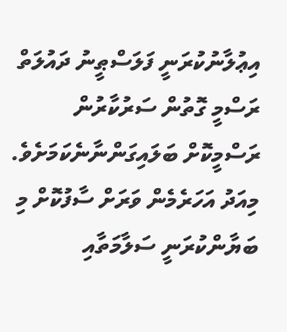އިޢުލާނުކުރަނީ ފަލަސްޠީނު ދައުލަތް ރަސްމީ ގޮތުން ސަރުކާރުން ރަސްމީކޮށް ބަލައިގަންނާނެކަމަށެވެ. މިއަދު އަހަރެމެން ވަރަށް ސާފުކޮށް މި ބަޔާންކުރަނީ ސަލާމަތާއި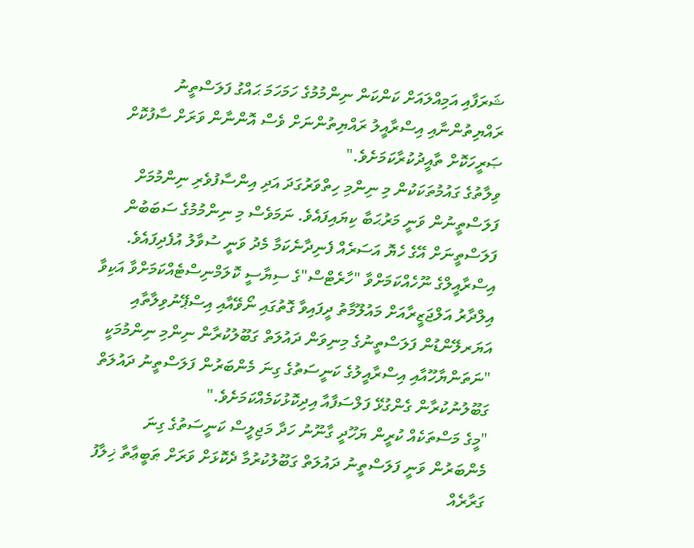ޝަރަފާއި އަމިއްލައަށް ކަންކަން ނިންމުމުގެ ހަމަހަމަ ޙައްގު ފަލަސްތީނު ރައްޔިތުންނާއި އިސްރާއީލު ރައްޔިތުންނަށް ވެސް އޮންނާން ވަރަށް ސާފުކޮށް ޞަރީހަކޮށް ތާއީދުކުރާކަމަށެވެ."
ވިލާތުގެ ގައުމުތަކަކުން މި ނިންމި ހިތްވަރުގަދަ އަދި އިންސާފުވެރި ނިންމުމަށް ފަލަސްތީނުން ވަނީ މަރުޙަބާ ކިޔައިފައެވެ. ނަމަވެސް މި ނިންމުމުގެ ސަބަބުން ފަލަސްތީނަށް އޭގެ ހެޔޮ އަސަރެއް ފެނިދާނެކަމާ މެދު ވަނީ ސުވާލު އުފެދިފައެވެ.
އިސްރާއީލްގެ ނޫހެއްކަމަށްވާ "ހާރެޓްސް"ގެ ސިޔާސީ ކޮލަމްނިސްޓެއްކަމަށްވާ އަކިވާ އިލްދާރު އަލްޖަޒީރާއަށް މައުލޫމާތު ދީފައިވާ ގޮތުގައި ނޯވޭއާއި އިސްޕޭނުވިލާތާއި އަޔަރލޭންޑުން ފަލަސްތީނުގެ މިނިވަން ދައުލަތް ގަބޫލުކުރާން ނިންމި ނިންމުމަކީ "ނަތަންޔާހޫއާއި އިސްރާއީލުގެ ކަނީސަތުގެ ގިނަ މެންބަރުން ފަލަސްތީނު ދައުލަތް ގަބޫލުނުކުރާން ގެންގުޅޭ ފަލްސަފާއާ އިދިކޮޅުކަމެއްކަމަށެވެ."
"މީގެ މަސްތަކެއް ކުރީން ޔަހޫދީ ގާނޫނު ހަދާ މަޖިލީސް ކަނީސަތުގެ ގިނަ މެންބަރުން ވަނީ ފަލަސްތީނު ދައުލަތް ގަބޫލުކުރުމާ ދެކޮޅަށް ވަރަށް ޠަބީޢާތާ ޚިލާފު ގަރާރެއް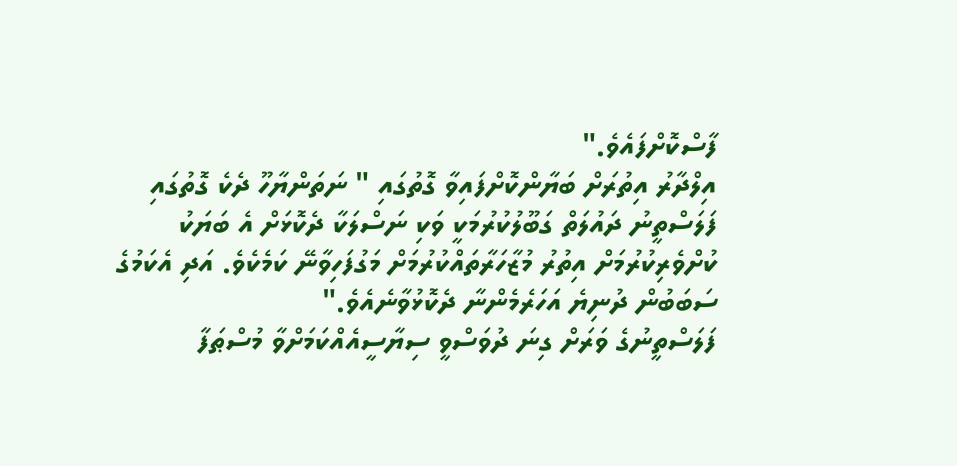ފާސްކޮށްފައެވެ."
އިލްދާރު އިތުރަށް ބަޔާންކޮށްފައިވާ ގޮތުގައި " ނަތަންޔާހޫ ދެކެ ގޮތުގައި ފަލަސްތީނު ދައުލަތް ގަބޫލުކުރުމަކީ ވަކި ނަސްލަކާ ދެކޮޅަށް އެ ބަޔަކު ކުށްވެރިކުރުމަށް އިތުރު މުޒާހަރާތައްކުރުމަށް މަގުފަހިވާނޭ ކަމެކެވެ. އަދި އެކަމުގެ ސަބަބުން ދުނިޔެ އަހަރެމެންނާ ދެކޮޅުވާނެއެވެ."
ފަލަސްތީނުގެ ވަރަށް ގިނަ ދުވަސްވީ ސިޔާސީއެއްކަމަށްވާ މުސްޠަފާ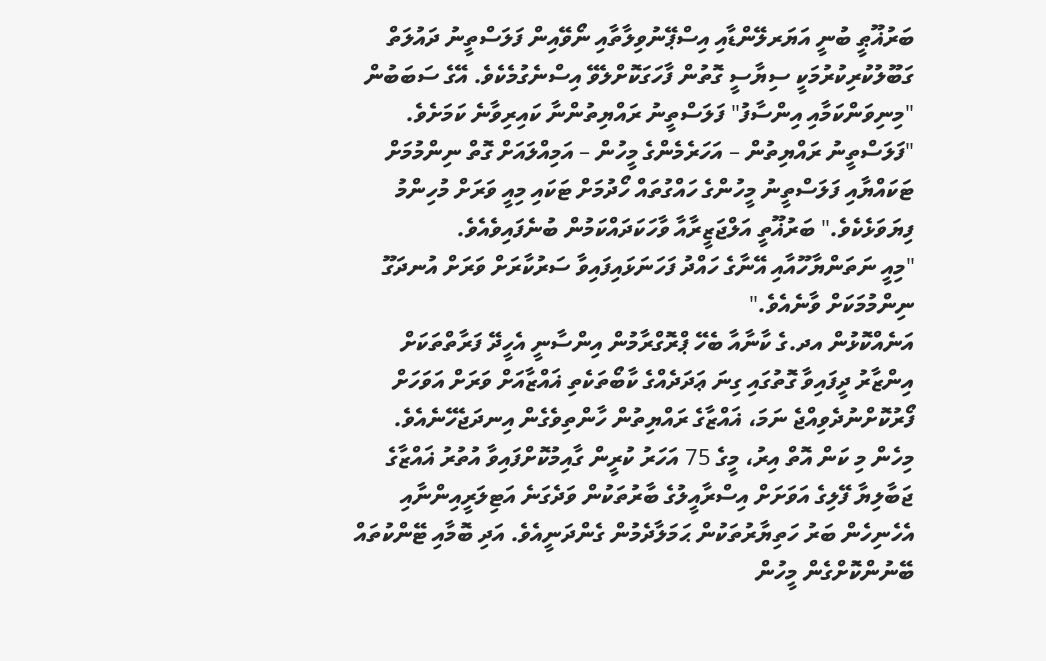ބަރުޣޫޠީ ބުނީ އަޔަރލޭންޑާއި އިސްޕޭނުވިލާތާއި ނޯވޭއިން ފަލަސްތީނު ދައުލަތް ގަބޫލުކުރިކުރުމަކީ ސިޔާސީ ގޮތުން ފާހަގަކޮށްލެވޭ އިސްނެގުމެކެވެ. އޭގެ ސަބަބުން "މިނިވަންކަމާއި އިންސާފު" ފަލަސްތީނު ރައްޔިތުންނާ ކައިރިވާނެ ކަމަށެވެ.
"ފަލަސްތީނު ރައްޔިތުން – އަހަރެމެންގެ މީހުން – އަމިއްލައަށް ގޮތް ނިންމުމަށް ޓަކައްޔާއި ފަލަސްތީނު މީހުންގެ ހައްގުތައް ހޯދުމަށް ޓަކައި މިއީ ވަރަށް މުހިންމު ފިޔަވަޅެކެވެ." ބަރުޣޫތީ އަލްޖަޒީރާއާ ވާހަކަދައްކަމުން ބުނެފައިވެއެވެ.
"މިއީ ނަތަންޔާހޫއާއި އޭނާގެ ހައްދު ފަހަނަޅައިފައިވާ ސަރުކާރަށް ވަރަށް އުނދަގޫ ނިންމުމަކަށް ވާނެއެވެ."
އަނެއްކޮޅުން އދ.ގެ ކާނާއާ ބެހޭ ޕްރޮގްރާމުން އިންސާނީ އެހީދޭ ފަރާތްތަކަށް އިންޒާރު ދީފައިވާ ގޮތުގައި ގިނަ ޢަދަދެއްގެ ކާބޯތަކެތި ޣައްޒާއަށް ވަރަށް އަވަހަށް ފޯރުކޮށްނުދެވިއްޖެ ނަމަ، ޣައްޒާގެ ރައްޔިތުން ހާންތިވެގެން އިނދަޖެހޭނެއެވެ.
މިހެން މި ކަން އޮތް އިރު، މީގެ 75 އަހަރު ކުރީން ގާއިމުކޮށްފައިވާ އުތުރު ޣައްޒާގެ ޖަބާލިޔާ ފޭލިގެ އަވަށަށް އިސްރާއީލުގެ ބާރުތަކުން ވަދެގަނެ އަޓިލަރީއިންނާއި އެހެނިހެން ބަރު ހަތިޔާރުތަކުން ޙަމަލާދެމުން ގެންދަނީއެވެ. އަދި ބޮމާއި ޓޭންކުތައް ބޭނުންކޮށްގެން މީހުން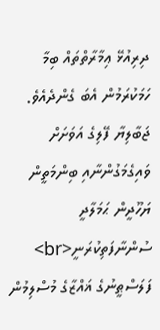ދިރިއުޅޭ ޢިމާރާތްތައް ބިމާ ހަމަކުރަމުން އެބަ ގެންދެއެވެ.
ޖަބާލިޔާ ފޭލިގެ އަވަށަށް ވައިގެމަގުންނާއި ބިންމަތީން ޔަހޫދީން ޙަމަލާދީ ސުންނާފަތިކުރަނީ<br>
ފަލަސްޠީނުގެ ޣައްޒާގެ މުސްލިމުން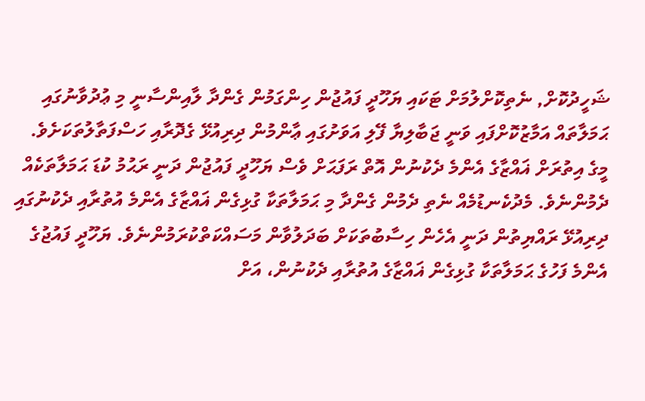ޝަހީދުކޮށް, ނެތިކޮށްލުމަށް ޓަކައި ޔަހޫދީ ފައުޖުން ހިންގަމުން ގެންދާ ލާއިންސާނީ މި ޢުދުވާނުގައި ޙަމަލާތައް އަމާޒުކޮށްފައި ވަނީ ޖަބާލިޔާ ފޭލި އަވަށުގައި ޢާންމުން ދިރިއުޅޭ ގެދޮރާއި ހަސްފަތާލުތަކަށެވެ. މީގެ އިތުރަށް ޣައްޒާގެ އެންމެ ދެކުނުން އޮތް ރަފަޙަށް ވެސް ޔަހޫދީ ފައުޖުން ދަނީ ރަޙުމު ކުޑަ ޙަމަލާތަކެއް ދެމުންނެވެ. މެދުކެނޑުމެއް ނެތި ދެމުން ގެންދާ މި ޙަމަލާތަކާ ގުޅިގެން ޣައްޒާގެ އެންމެ އުތުރާއި ދެކުނުގައި ދިރިއުޅޭ ރައްޔިތުން ދަނީ އެހެން ހިސާބުތަކަށް ބަދަލުވާން މަސައްކަތްކުރަމުންނެވެ. ޔަހޫދީ ފައުޖުގެ އެންމެ ފަހުގެ ޙަމަލާތަކާ ގުޅިގެން ޣައްޒާގެ އުތުރާއި ދެކުނުން، އަށް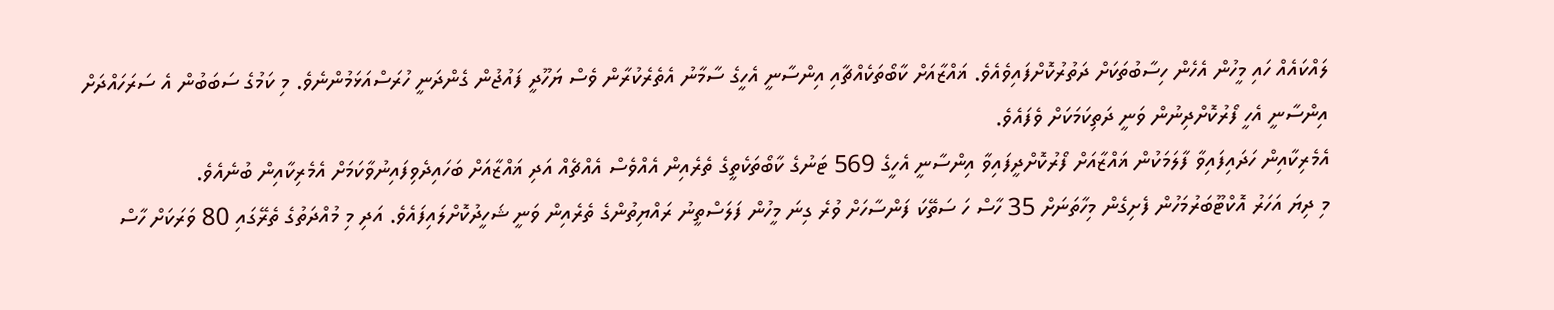ލައްކައެއް ހައި މީހުން އެހެން ހިސާބުތަކަށް ދަތުރުކޮށްފައިވެއެވެ. ޣައްޒާއަށް ކާބޯތަކެއްޗާއި އިންސާނީ އެހީގެ ސާމާނު އެތެރެކުރާން ވެސް ޔަހޫދީ ފައުޖުން ގެންދަނީ ހުރަސްއަޅަމުންނެވެ. މި ކަމުގެ ސަބަބުން އެ ސަރަހައްދަށް އިންސާނީ އެހީ ފޯރުކޮށްދިނުން ވަނީ ދަތިކަމަކަށް ވެފައެވެ.
އެމެރިކާއިން ހަދައިފައިވާ ފާލަމަކުން ޣައްޒާއަށް ފޯރުކޮށްދީފައިވާ އިންސާނީ އެހީގެ 569 ޓަނުގެ ކާބޯތަކެތީގެ ތެރެއިން އެއްވެސް އެއްޗެއް އަދި ޣައްޒާއަށް ބަހައިދެވިފައިނުވާކަމަށް އެމެރިކާއިން ބުނެއެވެ.
މި ދިޔަ އަހަރު އޮކްޓޫބަރުމަހުން ފެށިގެން މިހާތަނަށް 35 ހާސް ހަ ސަތޭކަ ފަންސާހަށް ވުރެ ގިނަ މީހުން ފަލަސްތީނު ރައްޔިތުންގެ ތެރެއިން ވަނީ ޝަހީދުކޮށްލައިފައެވެ. އަދި މި މުއްދަތުގެ ތެރޭގައި 80 ވަރަކަށް ހާސް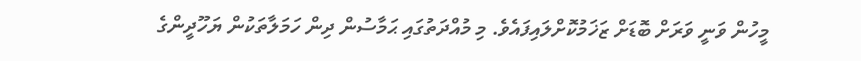މީހުން ވަނީ ވަރަށް ބޮޑަށް ޒަޚަމުކޮށްލައިފައެވެ. މި މުއްދަތުގައި ޙަމާސުން ދިން ހަމަލާތަކުން ޔަހޫދީންގެ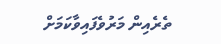ތެރެއިން މަރުވެފައިވާކަމަށް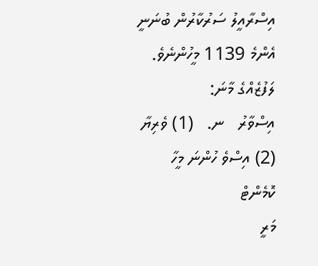އިސްރާއީލު ސަރުކާރުން ބުނަނީ އެންމެ 1139 މީހުންނެވެ.
ލަފުޒެއްގެ މާނަ:
އިސްވާރު   ނ.   (1) ވެރިޔާ (2) އިސްވެ ހުންނަ މީހާ
ކޮމެންޓް
މަރީ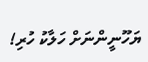ޔަހޫނީންނަށް ހަލާކު ހުރި!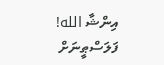އިންޝާ الله! ފަލަސްޠީނަށް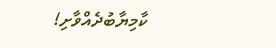ކާމިޔާބުދެއްވާށި!